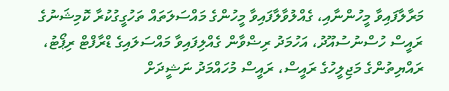މަރާލާފައިވާ މީހުންނާއި، ގެއްލުވާލާފައިވާ މީހުންގެ މައްސަލަތައް ތަހުގީގުކުރާ ކޮމިޝަނުގެ ރައީސް ހުސްނުސުއޫދު، އަހުމަދު ރިޟްވާން ގެއްލިފައިވާ މައްސަލައިގެ ޑްރާފްޓް ރިޕޯޓު، ރައްޔިތުންގެ މަޖިލީހުގެ ރައީސް، ރައީސް މުހައްމަދު ނަޝީދަށް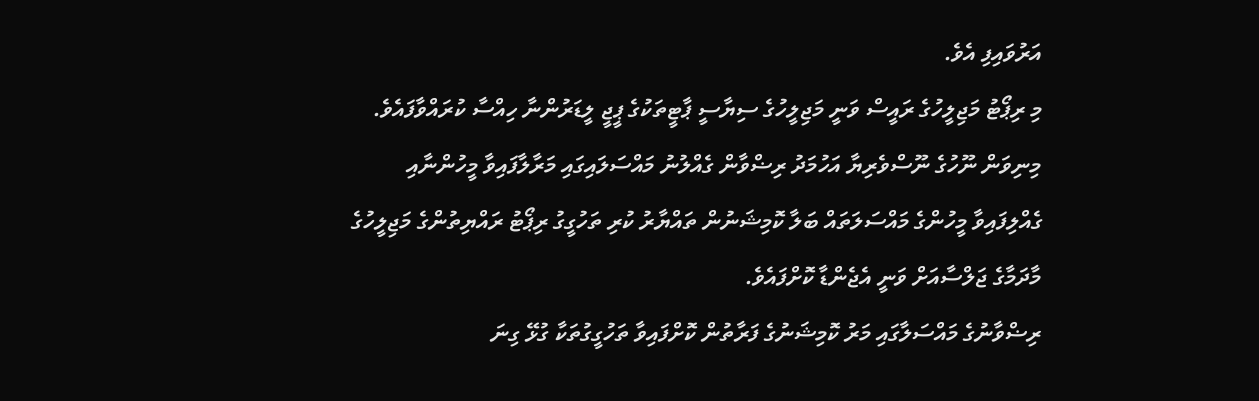އަރުވައިފި އެވެ.
މި ރިޕޯޓު މަޖިލީހުގެ ރައީސް ވަނީ މަޖިލީހުގެ ސިޔާސީ ޕާޓީތަކުގެ ޕީޖީ ލީޑަރުންނާ ހިއްސާ ކުރައްވާފައެވެ. މިނިވަން ނޫހުގެ ނޫސްވެރިޔާ އަހުމަދު ރިޟްވާން ގެއްލުނު މައްސަލައިގައި މަރާލާފައިވާ މީހުންނާއި ގެއްލިފައިވާ މީހުންގެ މައްސަލަތައް ބަލާ ކޮމިޝަނުން ތައްޔާރު ކުރި ތަހުގީގު ރިޕޯޓު ރައްޔިތުންގެ މަޖިލީހުގެ މާދަމާގެ ޖަލްސާއަށް ވަނީ އެޖެންޑާ ކޮށްފައެވެ.
ރިޟްވާނުގެ މައްސަލާގައި މަރު ކޮމިޝަނުގެ ފަރާތުން ކޮށްފައިވާ ތަހުގީގުތަކާ ގުޅޭ ގިނަ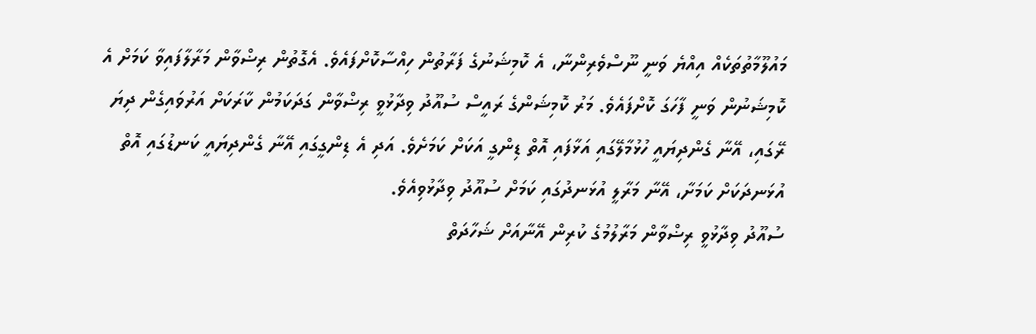މައުލޫމާތުތަކެއް އިއްޔެ ވަނީ ނޫސްވެރިންނާ، އެ ކޮމިޝަނުގެ ފަރާތުން ހިއްސާކޮށްފައެވެ. އެގޮތުން ރިޟްވާން މަރާލާފައިވާ ކަމަށް އެ ކޮމިޝަނުން ވަނީ ފާހަގަ ކޮށްފައެވެ. މަރު ކޮމިޝަންގެ ރައީސް ސުއޫދު ވިދާޅުވީ ރިޟްވާން ގަދަކަމުން ކާރަކަށް އަރުވައިގެން ދިޔަ ރޭގައި، އޭނާ ގެންދިޔައީ ހުޅުމާލޭގައި އަޅާފައި އޮތް ޑިންގީ އަކަށް ކަމަށެވެ. އަދި އެ ޑިންގީގައި އޭނާ ގެންދިޔައީ ކަނޑުގައި އޮތް އުޅަނދަކަށް ކަމަށާ، އޭނާ މަރާލީ އުޅަނދުގައި ކަމަށް ސުއޫދު ވިދާޅުވިއެވެ.
ސުއޫދު ވިދާޅުވީ ރިޟްވާން މަރާލުމުގެ ކުރިން އޭނާއަށް ޝަހާދަތް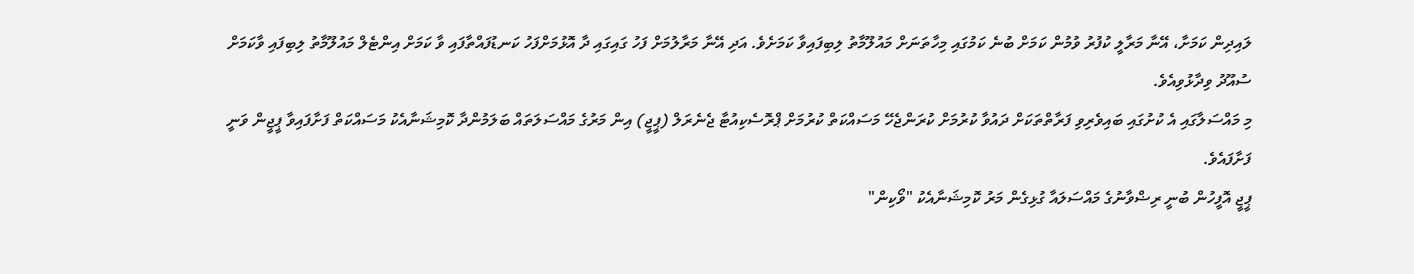ލައިދިން ކަމަށާ، އޭނާ މަރާލީ ކުފުރު ވުމުން ކަމަށް ބުނެ ކަމުގައި މިހާތަނަށް މައުލޫމާތު ލިބިފައިވާ ކަމަށެވެ. އަދި އޭނާ މަރާލުމަށް ފަހު ގައިގައި ދާ އޮޅުމަށްފަހު ކަނޑުފައްތާފައި ވާ ކަމަށް އިންޓެލް މައުލޫމާތު ލިބިފައި ވާކަމަށް ސުއޫދު ވިދާޅުވިއެވެ.
މި މައްސަލާގައި އެ ކުށުގައި ބައިވެރިވި ފަރާތްތަކަށް ދައުވާ ކުރުމަށް ކުރަންޖެހޭ މަސައްކަތް ކުރުމަށް ޕްރޮސެކިއުޓާ ޖެނެރަލް (ޕީޖީ) އިން މަރުގެ މައްސަލަތައް ބަލަމުންދާ ކޮމިޝަނާއެކު މަސައްކަތް ފަށާފައިވާ ޕީޖީން ވަނީ ފަށާފައެވެ.
ޕީޖީ އޮފީހުން ބުނީ ރިޟްވާނުގެ މައްސަލައާ ގުޅިގެން މަރު ކޮމިޝަނާއެކު "ވޯކިން"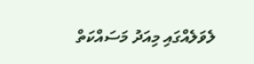ލެވަލެއްގައި މިއަދު މަސައްކަތް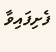ފެށިފައިވާ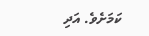ކަމަށެވެ. އަދި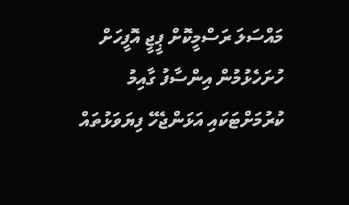މައްސަލަ ރަސްމީކޮށް ޕީޖީ އޮފީހަށް ހުށަހެޅުމުން އިންސާފު ގާއިމު ކުރުމަށްޓަކައި އަޅަންޖެހޭ ފިޔަވަޅުތައް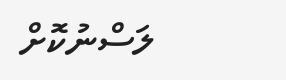ލަސްނުކޮށް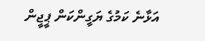އަޅާނެ ކަމުގެ ޔަގީންކަން ޕީޖީން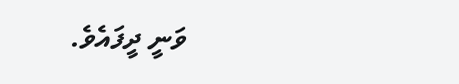ވަނީ ދީފައެވެ.